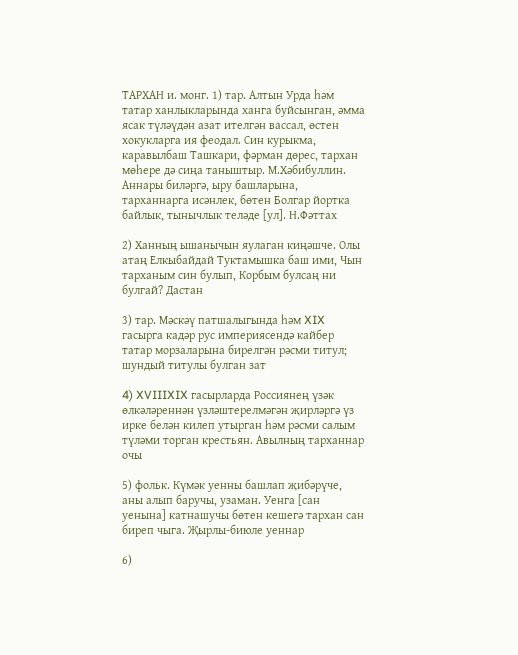ТАРХАН и. монг. 1) тар. Алтын Урда һәм татар ханлыкларында ханга буйсынган, әмма ясак түләүдән азат ителгән вассал, өстен хокукларга ия феодал. Син курыкма, каравылбаш Ташкари, фәрман дөрес, тархан мөһере дә сиңа таныштыр. М.Хәбибуллин. Аннары биләргә, ыру башларына, тарханнарга исәнлек, бөтен Болгар йортка байлык, тынычлык теләде [ул]. Н.Фәттах

2) Ханның ышанычын яулаган киңәшче. Олы атаң Елкыбайдай Туктамышка баш ими, Чын тарханым син булып, Корбым булсаң ни булгай? Дастан

3) тар. Мәскәү патшалыгында һәм XIX гасырга кадәр рус империясендә кайбер татар морзаларына бирелгән рәсми титул; шундый титулы булган зат

4) XVIIIXIX гасырларда Россиянең үзәк өлкәләреннән үзләштерелмәгән җирләргә үз ирке белән килеп утырган һәм рәсми салым түләми торган крестьян. Авылның тарханнар очы

5) фольк. Күмәк уенны башлап җибәрүче, аны алып баручы, узаман. Уенга [сан уенына] катнашучы бөтен кешегә тархан сан биреп чыга. Җырлы-биюле уеннар

6)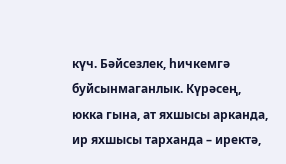күч. Бәйсезлек, һичкемгә буйсынмаганлык. Күрәсең, юкка гына, ат яхшысы арканда, ир яхшысы тарханда – иректә,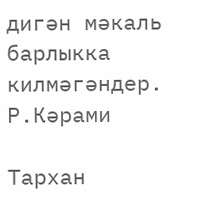дигән мәкаль барлыкка килмәгәндер. Р.Кәрами

Тархан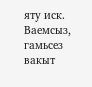яту иск. Ваемсыз, гамьсез вакыт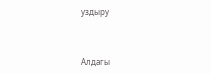уздыру



Алдагы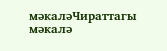мәкаләЧираттагы мәкалә